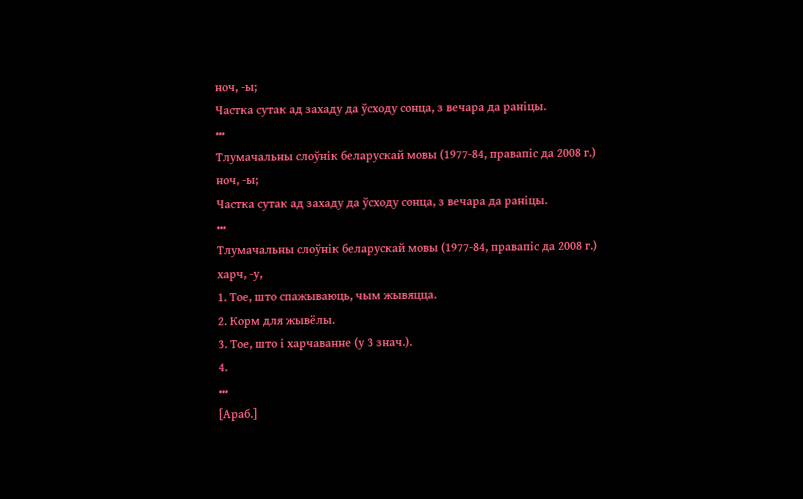ноч, ‑ы;
Частка сутак ад захаду да ўсходу сонца, з вечара да раніцы.
•••
Тлумачальны слоўнік беларускай мовы (1977-84, правапіс да 2008 г.)
ноч, ‑ы;
Частка сутак ад захаду да ўсходу сонца, з вечара да раніцы.
•••
Тлумачальны слоўнік беларускай мовы (1977-84, правапіс да 2008 г.)
харч, ‑у,
1. Тое, што спажываюць, чым жывяцца.
2. Корм для жывёлы.
3. Тое, што і харчаванне (у 3 знач.).
4.
•••
[Араб.]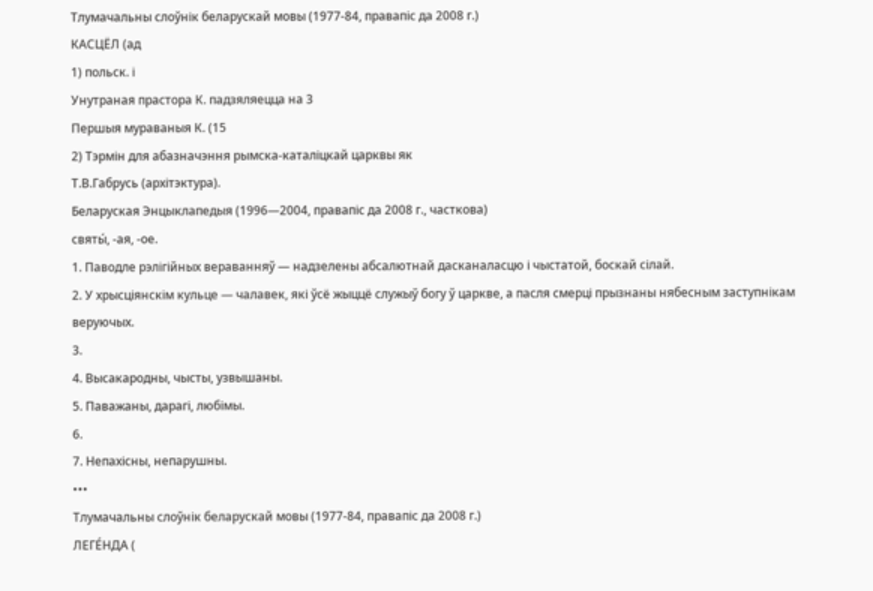Тлумачальны слоўнік беларускай мовы (1977-84, правапіс да 2008 г.)
КАСЦЁЛ (ад
1) польск. і
Унутраная прастора К. падзяляецца на 3
Першыя мураваныя К. (15
2) Тэрмін для абазначэння рымска-каталіцкай царквы як
Т.В.Габрусь (архітэктура).
Беларуская Энцыклапедыя (1996—2004, правапіс да 2008 г., часткова)
святы́, ‑ая, ‑ое.
1. Паводле рэлігійных вераванняў — надзелены абсалютнай дасканаласцю і чыстатой, боскай сілай.
2. У хрысціянскім кульце — чалавек, які ўсё жыццё служыў богу ў царкве, а пасля смерці прызнаны нябесным заступнікам веруючых.
3.
4. Высакародны, чысты, узвышаны.
5. Паважаны, дарагі, любімы.
6.
7. Непахісны, непарушны.
•••
Тлумачальны слоўнік беларускай мовы (1977-84, правапіс да 2008 г.)
ЛЕГЕ́НДА (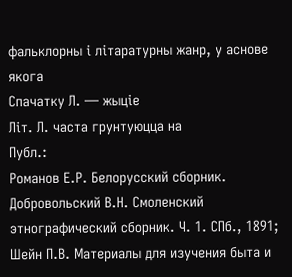фальклорны і літаратурны жанр, у аснове якога
Спачатку Л. — жыціе
Літ. Л. часта грунтуюцца на
Публ.:
Романов Е.Р. Белорусский сборник.
Добровольский В.Н. Смоленский этнографический сборник. Ч. 1. СПб., 1891;
Шейн П.В. Материалы для изучения быта и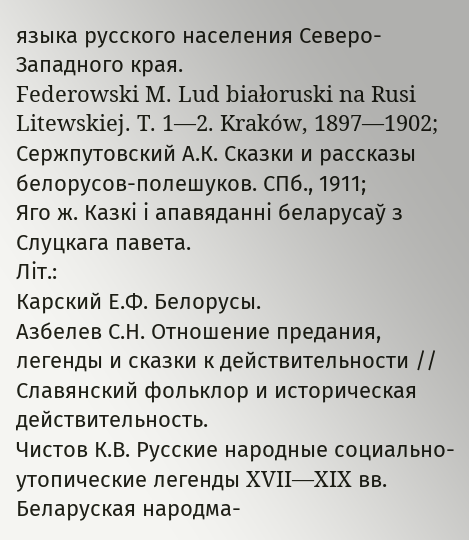языка русского населения Северо-Западного края.
Federowski M. Lud białoruski na Rusi Litewskiej. T. 1—2. Kraków, 1897—1902;
Сержпутовский А.К. Сказки и рассказы белорусов-полешуков. СПб., 1911;
Яго ж. Казкі і апавяданні беларусаў з Слуцкага павета.
Літ.:
Карский Е.Ф. Белорусы.
Азбелев С.Н. Отношение предания, легенды и сказки к действительности // Славянский фольклор и историческая действительность.
Чистов К.В. Русские народные социально-утопические легенды XVII—XIX вв.
Беларуская народма-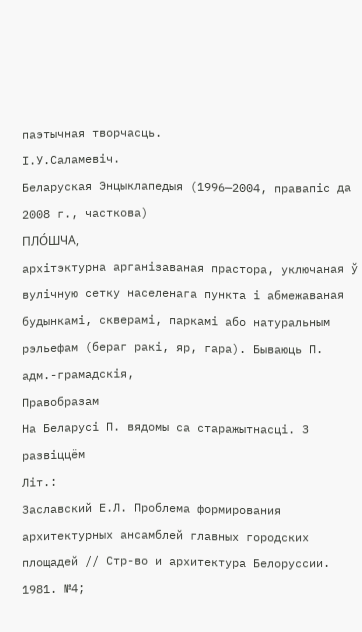паэтычная творчасць.
І.У.Саламевіч.
Беларуская Энцыклапедыя (1996—2004, правапіс да 2008 г., часткова)
ПЛО́ШЧА,
архітэктурна арганізаваная прастора, уключаная ў вулічную сетку населенага пункта і абмежаваная будынкамі, скверамі, паркамі або натуральным рэльефам (бераг ракі, яр, гара). Бываюць П. адм.-грамадскія,
Правобразам
На Беларусі П. вядомы са старажытнасці. З развіццём
Літ.:
Заславский Е.Л. Проблема формирования архитектурных ансамблей главных городских площадей // Стр-во и архитектура Белоруссии. 1981. №4;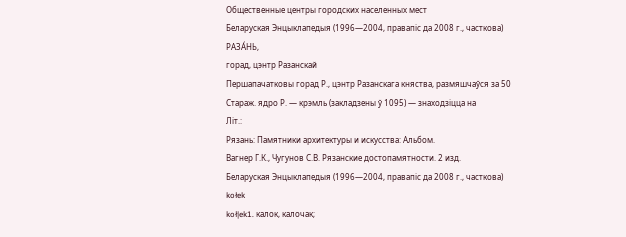Общественные центры городских населенных мест
Беларуская Энцыклапедыя (1996—2004, правапіс да 2008 г., часткова)
РАЗА́НЬ,
горад, цэнтр Разанскай
Першапачатковы горад Р., цэнтр Разанскага княства, размяшчаўся за 50
Стараж. ядро Р. — крэмль (закладзены ў 1095) — знаходзіцца на
Літ.:
Рязань: Памятники архитектуры и искусства: Альбом.
Вагнер Г.К., Чугунов С.В. Рязанские достопамятности. 2 изд.
Беларуская Энцыклапедыя (1996—2004, правапіс да 2008 г., часткова)
kołek
koł|ek1. калок, калочак;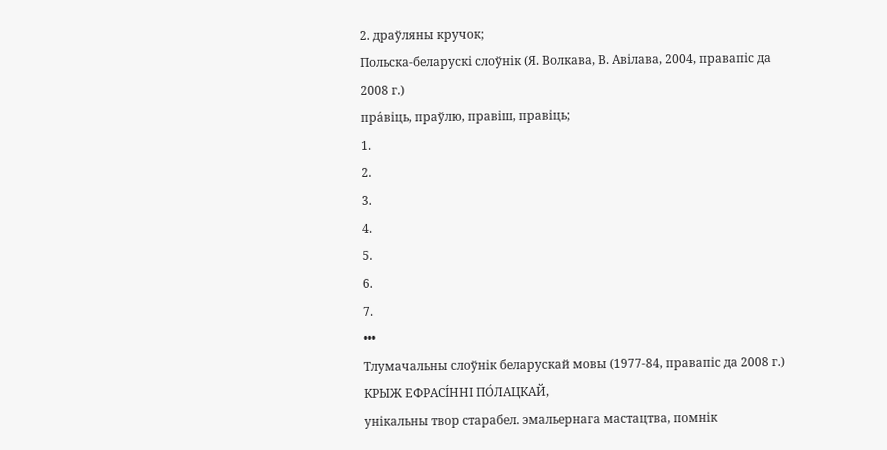2. драўляны кручок;
Польска-беларускі слоўнік (Я. Волкава, В. Авілава, 2004, правапіс да 2008 г.)
пра́віць, праўлю, правіш, правіць;
1.
2.
3.
4.
5.
6.
7.
•••
Тлумачальны слоўнік беларускай мовы (1977-84, правапіс да 2008 г.)
КРЫЖ ЕФРАСІ́ННІ ПО́ЛАЦКАЙ,
унікальны твор старабел. эмальернага мастацтва, помнік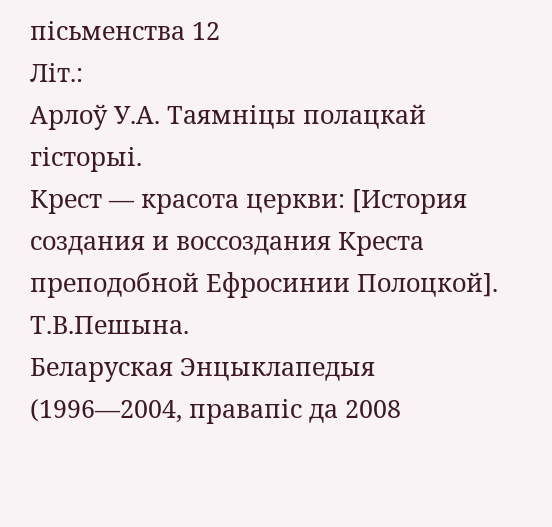пісьменства 12
Літ.:
Арлоў У.А. Таямніцы полацкай гісторыі.
Крест — красота церкви: [История создания и воссоздания Креста преподобной Ефросинии Полоцкой].
Т.В.Пешына.
Беларуская Энцыклапедыя (1996—2004, правапіс да 2008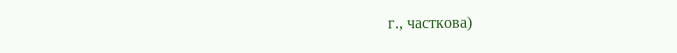г., часткова)